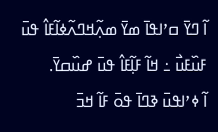ߊ߬ ߣߌ߫ ߛߴߊߟߊ߫ ߘߌ߫ ߘߍ߲߬ߞߣߍ߬ߦߊ߬ߓߊ߮ ߟߎ߫ ߓߎ߰ߓߎ߯ ߸ ߞߊ߬ ߓߊ߲߬ߓߊ߮ ߟߎ߫ ߝߎ߰ߛߌ߫.
ߊ߬ ߦߴߊߟߎ߫ ߢߣߊ߫ ߟߋ߫ ߓߊ߬ ߞߏ߫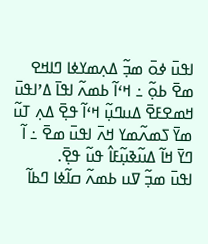ߊߟߎ߫ ߦߋ߫ ߘߏ߲߬ ߡߍ߲ߘߌߦߊ ߣߊߞߐ ߘߐ߫ ߕߋ߲߬ ߸ ߞߵߊ߬ ߕߘߍ߬ ߊߟߊ߫ ߡߴߊߟߎ߫ ߞߘߐߓߐ߫ ߡߎߣߎ߲߬ ߞߵߊ߬ ߟߐ߲߫ ߡߍ߲ ߠߎ߬ ߘߌ߫ ߖߘߍ߬ߘߌ ߞߍ߫ ߊߟߎ߫ ߘߐ߫ ߸ ߊ߬ ߣߌ߫ ߞߊ߬ ߡߎ߬ߢߎ߲߬ߓߊ߮ ߟߎ߬ ߟߐ߲߫.
ߊߟߎ߫ ߘߏ߲߬ ߜߎ ߕߘߍ߬ ߛߊ߬ߦߊ ߣߕߊ߬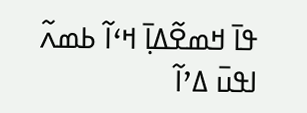ߟߊ߫ ߞߘߐ߬ߡߊ߲߫ ߞߵߊ߬ ߕߘߍ߬ ߊߟߎ߫ ߡߴߊ߬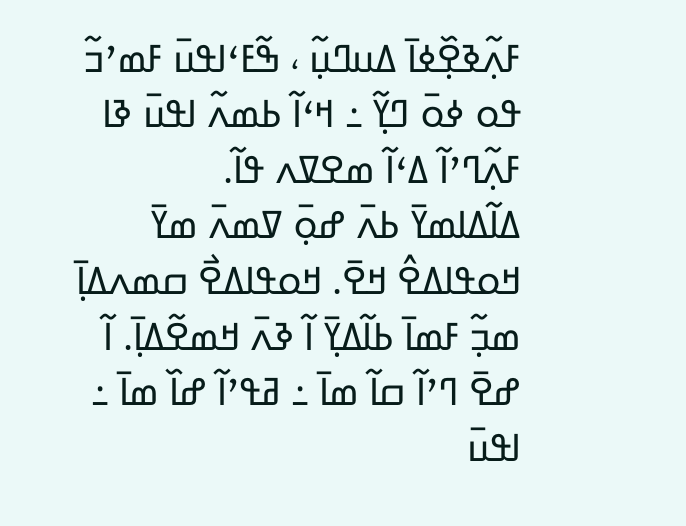ߓߍ߲߬ߢߐ߲߰ߦߊ߫ ߡߎߣߎ߲߬ ، ߒ߬ߓߵߊߟߎ߫ ߓߘߴߏ߬ ߟߋ ߦߋ߫ ߣߌ߲߬ ߸ ߞߵߊ߬ ߕߘߍ߬ ߊߟߎ߫ ߢߊ ߓߍ߲߬ߣߴߊ߬ ߡߵߊ߬ ߘߐߜߍ ߟߊ߬.
ߡߊ߬ߡߊߘߌ߫ ߕߍ߫ ߝߋ߲߫ ߜߘߍ߫ ߘߌ߫ ߞߋߟߊߡߐ߮ ߞߐ߫. ߞߋߟߊߡߐ߯ ߛߘߍߡߊ߲߫ ߘߏ߲߬ ߓߘߊ߫ ߕߊ߬ߡߌ߲߫ ߊ߬ ߢߍ߫ ߞߘߐ߬ߡߊ߲߫. ߊ߬ ߝߐ߫ ߣߴߊ߬ ߛߊ߬ ߘߊ߫ ߸ ߥߟߴߊ߬ ߝߊ߰ ߘߊ߫ ߸ ߊߟߎ߫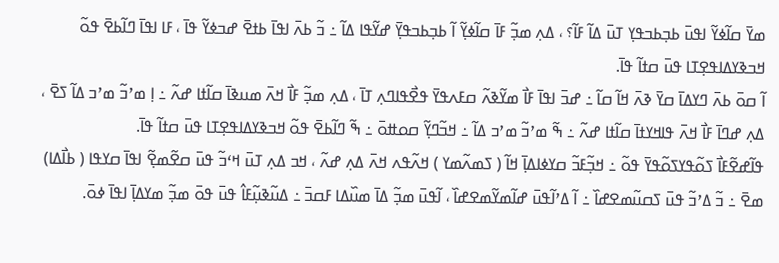ߘߌ߫ ߛߊ߬ߦߌ߬ ߊߟߎ߫ ߕߏ߲ߕߏߟߌ߲ ߠߎ߫ ߡߊ߬ ߓߊ߬؟ ، ߡߍ߲ ߘߏ߲߬ ߓߊ߫ ߛߊ߬ߦߌ߲߬ ߊ߬ ߕߏ߲ߕߏߟߌ߲߫ ߝߌ߬ߟߊ ߡߊ߬ ߸ ߏ߬ ߕߍ߫ ߊߟߊ߫ ߕߙߐ߫ ߝߏߦߌ߬ ߟߊ߫ ، ߓߊ ߊߟߊ߫ ߣߊ߬ߕߐ߫ ߟߋ߬ ߞߏߢߌߡߊߟߐ߲ߠߊ ߟߎ߫ ߛߙߊ߬ ߟߊ߫.
ߊ߬ ߛߋ߫ ߕߍ߫ ߣߌߡߊ߫ ߛߌ߫ ߢߍ߫ ߞߊ߬ ߛߊ߬ ߸ ߝߏ߫ ߊߟߊ߫ ߓߊ߯ ߘߌ߬ߢߍ߬ ߛߓߍߟߌ߫ ߟߐ߯ߟߊߣߍ߲ ߠߊ߫ ، ߡߍ߲ ߘߏ߲߬ ߓߊ߯ ߞߍ߫ ߘߎߢߊ߫ ߛߊ߬ߙߊ ߝߍ߬ ߸ ߊ߲ ߘߴߏ߬ ߘߴߏ ߡߊ߬ ߖߐ߫ ، ߡߍ߲ ߝߣߊ߫ ߓߊ߯ ߞߍ߫ ߟߊߞߌߙߊ߫ ߛߊ߬ߙߊ ߝߍ߬ ߸ ߒ߬ ߘߴߏ߬ ߘߴߏ ߡߊ߬ ߸ ߞߏ߬ߣߌ߲߬ ߛߋߚߋ߫ ߸ ߒ߬ ߣߊ߬ߕߐ߫ ߟߋ߬ ߞߏߢߌߡߊߟߐ߲ߠߊ ߟߎ߫ ߛߙߊ߬ ߟߊ߫.
ߟߊ߬ߝߐ߬ߓߊ߯ ߖߋ߬ߟߌߖߋ߬ߟߌ߫ ߟߋ߬ ߸ ߞߏ߲߬ߓߏ߬ ߛߌߦߊߡߊ߲߫ ߞߊ߬ ( ߖߘߍ߬ߘߌ ) ߞߍ߬ߟߍ ߞߍ߫ ߡߍ߲ ߝߍ߬ ، ߞߏ ߡߍ߲ ߠߎ߫ ߞߵߏ߬ ߟߎ߫ ߛߐ߬ߘߐ߲߬ ߊߟߊ߫ ߛߌߟߊ ( ߕߊ߯ߡߊ) ߘߐ߫ ߸ ߏ߬ ߡߴߏ߬ ߟߎ߫ ߖߛߎ߬ߘߐߝߊ߰ ߸ ߊ߬ ߡߴߊ߬ߟߎ߫ ߝߊ߬ߘߌ߬ߘߐߝߊ߰ ، ߊ߬ߟߎ߫ ߘߏ߲߬ ߡߊ߫ ߘߎ߰ߡߊ ߓߛߏ߫ ߸ ߡߎ߬ߢߎ߲߬ߓߊ߮ ߟߎ߫ ߟߋ߫ ߘߏ߲߬ ߘߌߡߊ߲߫ ߊߟߊ߫ ߦߋ߫.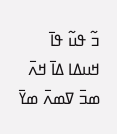ߏ߬ ߟߎ߬ ߟߊ߫ ߞߎߡߊ ߡߊ߫ ߞߍ߫ ߘߏ߫ ߜߘߍ߫ ߘߌ߫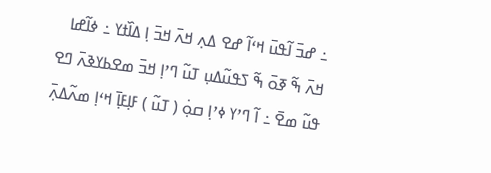߸ ߝߏ߫ ߊ߬ߟߎ߫ ߞߵߊ߬ ߝߐ ߡߍ߲ ߞߍ߫ ߞߏ߫ ߊ߲ ߡߊ߰ߙߌ ߸ ߦߊ߬ߝߊ ߞߍ߫ ߒ߬ ߧߋ߫ ߒ߬ ߖߟߎ߬ߡߎ߲ ߠߎ߬ ߣߴߊ߲ ߞߏ߫ ߘߐߕߌߢߍ߫ ߣߐ ߟߎ߬ ߘߐ߫ ߸ ߊ߬ ߣߴߌ ߦߴߊ߲ ߛߋ߲߭ ( ߠߎ߬ ) ߓߊ߲ߓߊ߲߫ ߞߵߊ߲ ߘߍ߬ߡߍ߲߫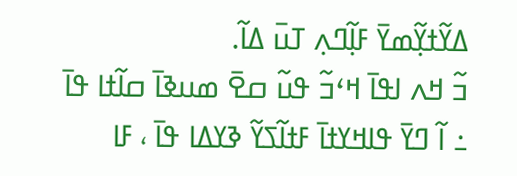ߡߌ߬ߙߌ߲߬ߘߌ߫ ߓߊ߲߬ߣߍ߲ ߠߎ߫ ߡߊ߬.
ߏ߬ ߞߍ ߊߟߊ߫ ߞߵߏ߬ ߟߎ߬ ߛߐ߫ ߘߎߢߊ߫ ߛߊ߬ߙߊ ߟߊ߫ ߸ ߊ߬ ߣߌ߫ ߟߊߞߌߙߊ߫ ߓߙߊ߬ߖߌ߬ ߢߌߡߊ ߟߊ߫ ، ߓߊ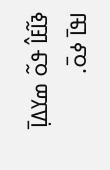ߢߊ߬ߓߊ߮ ߟߋ߬ ߘߌߡߊ߲߫ ߊߟߊ߫ ߦߋ߫.